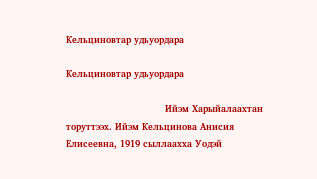Кельциновтар удьуордара

Кельциновтар удьуордара

                                 Ийэм Харыйалаахтан торуттээх. Ийэм Кельцинова Анисия Елисеевна, 1919 сыллаахха Уодэй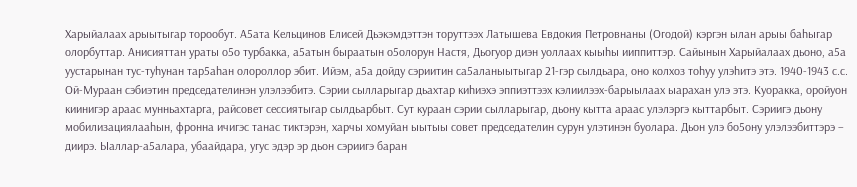Харыйалаах арыытыгар торообут. А5ата Кельцинов Елисей Дьэкэмдэттэн торуттээх Латышева Евдокия Петровнаны (Огодой) кэргэн ылан арыы баhыгар олорбуттар. Анисияттан ураты о5о турбакка, а5атын быраатын о5олорун Настя, Дьогуор диэн уоллаах кыыhы ииппиттэр. Сайынын Харыйалаах дьоно, а5а уустарынан тус-туhунан тар5аhан олороллор эбит. Ийэм, а5а дойду сэриитин са5аланыытыгар 21-гэр сылдьара, оно колхоз тоhуу улэhитэ этэ. 1940-1943 с.с. Ой-Мураан сэбиэтин председателинэн улэлээбитэ. Сэрии сылларыгар дьахтар киhиэхэ эппиэттээх кэлиилээх-барыылаах ыарахан улэ этэ. Куоракка, оройуон киинигэр араас мунньахтарга, райсовет сессиятыгар сылдьарбыт. Сут кураан сэрии сылларыгар, дьону кытта араас улэлэргэ кыттарбыт. Сэриигэ дьону мобилизациялааhын, фронна ичигэс танас тиктэрэн, харчы хомуйан ыытыы совет председателин сурун улэтинэн буолара. Дьон улэ бо5ону улэлээбиттэрэ – диирэ. Ыаллар-а5алара, убаайдара, угус эдэр эр дьон сэриигэ баран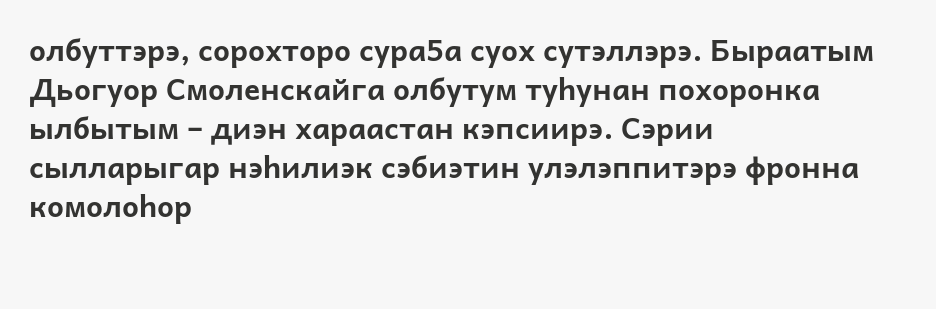олбуттэрэ, сорохторо сура5а суох сутэллэрэ. Быраатым Дьогуор Смоленскайга олбутум туhунан похоронка ылбытым – диэн хараастан кэпсиирэ. Сэрии сылларыгар нэhилиэк сэбиэтин улэлэппитэрэ фронна комолоhор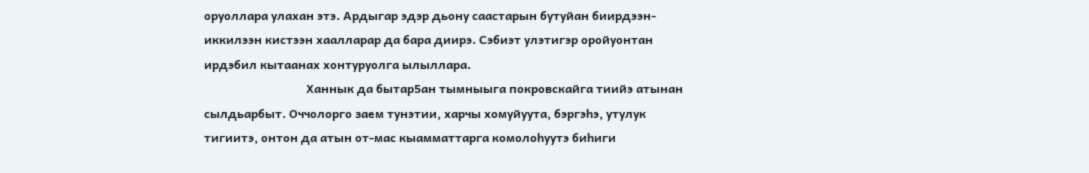оруоллара улахан этэ. Ардыгар эдэр дьону саастарын бутуйан биирдээн-иккилээн кистээн хаалларар да бара диирэ. Сэбиэт улэтигэр оройуонтан ирдэбил кытаанах хонтуруолга ылыллара.
                                  Ханнык да бытар5ан тымныыга покровскайга тиийэ атынан сылдьарбыт. Оччолорго заем тунэтии, харчы хомуйуута, бэргэhэ, утулук тигиитэ, онтон да атын от-мас кыамматтарга комолоhуутэ биhиги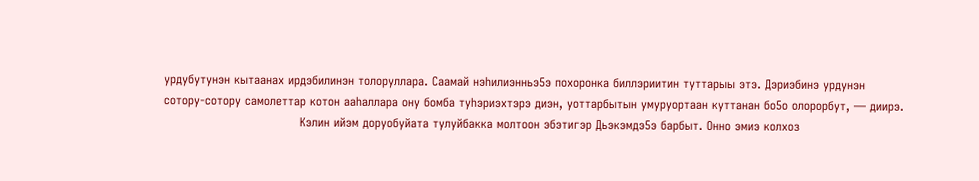урдубутунэн кытаанах ирдэбилинэн толоруллара. Саамай нэhилиэнньэ5э похоронка биллэриитин туттарыы этэ. Дэриэбинэ урдунэн сотору-сотору самолеттар котон ааhаллара ону бомба туhэриэхтэрэ диэн, уоттарбытын умуруортаан куттанан бо5о олорорбут, — диирэ.
                                  Кэлин ийэм доруобуйата тулуйбакка молтоон эбэтигэр Дьэкэмдэ5э барбыт. Онно эмиэ колхоз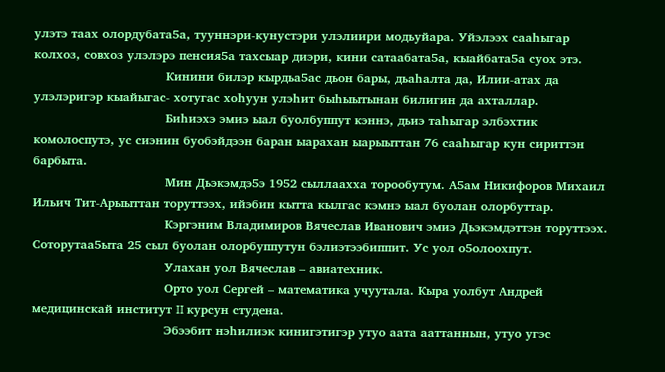улэтэ таах олордубата5а, тууннэри-кунустэри улэлиири модьуйара. Уйэлээх сааhыгар колхоз, совхоз улэлэрэ пенсия5а тахсыар диэри, кини сатаабата5а, кыайбата5а суох этэ.
                                 Кинини билэр кырдьа5ас дьон бары, дьаhалта да, Илии-атах да улэлэригэр кыайыгас- хотугас хоhуун улэhит быhыытынан билигин да ахталлар.
                                 Биhиэхэ эмиэ ыал буолбуппут кэннэ, дьиэ таhыгар элбэхтик комолоспутэ, ус сиэнин буобэйдээн баран ыарахан ыарыыттан 76 сааhыгар кун сириттэн барбыта.
                                 Мин Дьэкэмдэ5э 1952 сыллаахха торообутум. А5ам Никифоров Михаил Ильич Тит-Арыыттан торуттээх, ийэбин кытта кылгас кэмнэ ыал буолан олорбуттар.
                                 Кэргэним Владимиров Вячеслав Иванович эмиэ Дьэкэмдэттэн торуттээх. Соторутаа5ыта 25 сыл буолан олорбуппутун бэлиэтээбиппит. Ус уол о5олоохпут.
                                 Улахан уол Вячеслав – авиатехник.
                                 Орто уол Сергей – математика учуутала. Кыра уолбут Андрей медицинскай институт II курсун студена.
                                 Эбээбит нэhилиэк кинигэтигэр утуо аата ааттаннын, утуо угэс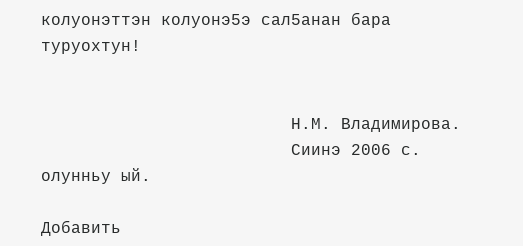колуонэттэн колуонэ5э сал5анан бара туруохтун!


                         Н.М. Владимирова.
                         Сиинэ 2006 с. олунньу ый.

Добавить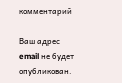комментарий

Ваш адрес email не будет опубликован.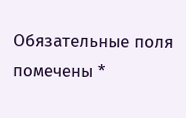Обязательные поля помечены *